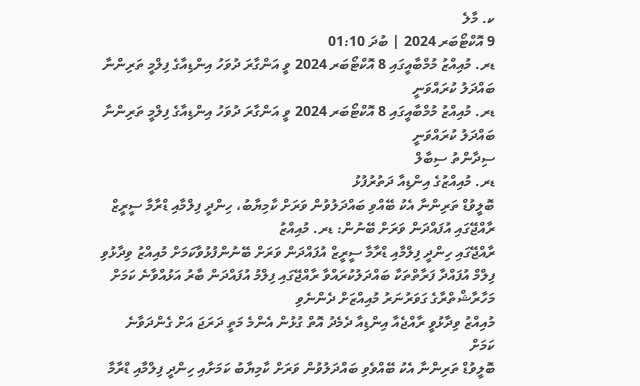ކ. މާލެ
9 އޮކްޓޯބަރ 2024 | ބުދަ 01:10
ޑރ. މުއިއްޒު މުމްބާއީގައި 8 އޮކްޓޯބަރ 2024 ވީ އަންގާރަ ދުވަހު އިންޑިއާގެ ފިލްމީ ތަރިންނާ ބައްދަލު ކުރައްވަނީ
ޑރ. މުއިއްޒު މުމްބާއީގައި 8 އޮކްޓޯބަރ 2024 ވީ އަންގާރަ ދުވަހު އިންޑިއާގެ ފިލްމީ ތަރިންނާ ބައްދަލު ކުރައްވަނީ
ސިދާންތު ސިބާލް
ޑރ. މުއިއްޒުގެ އިންޑިއާ ދަތުރުފުޅު
ބޮލީވުޑް ތަރިންނާ އެކު ބޭއްވި ބައްދަލުވުން ވަރަށް ކާމިޔާބު، ހިންދީ ފިލްމާއި ޑްރާމާ ސީރީޒް ރާއްޖޭގައި އުފައްދަން ވަރަށް ބޭނުން: ޑރ. މުއިއްޒު
ރާއްޖޭގައި ހިންދީ ފިލްމާއި ޑްރާމާ ސީރީޒް އުފައްދަން ވަރަށް ބޭނުންފުޅުވާކަމަށް މުއިއްޒު ވިދާޅުވި
ފިލްމް އުފައްދާ ފަރާތްތަކާ ބައްދަލުކުރައްވާ ރާއްޖޭގައި ފިލްމު އުފައްދަން ބާރު އަޅުއްވާނެ ކަމަށް މަހާރާޝްތްރާގެ ގަވަރުނަރު މުއިއްޒަށް ދެންނެވި
މުއިއްޒު ވިދާޅުވީ ރާއްޖެއާ އިންޑިއާ ދެމެދު އޮތް ގުޅުން އެންމެ މަތީ ދަރަޖަ އަށް ގެންދަވާނެ ކަމަށް
ބޮލީވުޑް ތަރިންނާ އެކު ބޭއްވެވި ބައްދަލުވުން ވަރަށް ކާމިޔާބު ކަމަށާއި ހިންދީ ފިލްމާއި ޑްރާމާ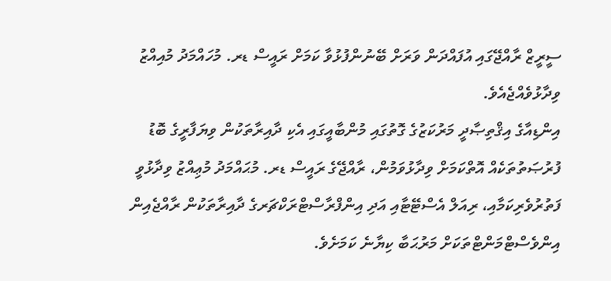ސީރީޒް ރާއްޖޭގައި އުފައްދަން ވަރަށް ބޭނުންފުޅުވާ ކަމަށް ރައީސް ޑރ. މުހައްމަދު މުއިއްޒު ވިދާޅުވެއްޖެއެވެ.
އިންޑިއާގެ އިޤްތިޞާދީ މަރުކަޒުގެ ގޮތުގައި މުންބާއީގައި އެކި ދާއިރާތަކުން ވިޔަފާރީގެ ބޮޑު ފުރުޞަތުތަކެއް އޮތްކަމަށް ވިދާޅުވަމުން، ރާއްޖޭގެ ރައީސް ޑރ. މުޙައްމަދު މުޢިއްޒު ވިދާޅުވީ ފަތުރުވެރިކަމާއި، ރިއަލް އެސްޓޭޓާއި އަދި އިންފްރާސްޓްރަކްޗަރގެ ދާއިރާތަކުން ރާއްޖެއިން އިންވެސްޓްމަންޓްތަކަށް މަރުޙަބާ ކިޔާނެ ކަމަށެވެ.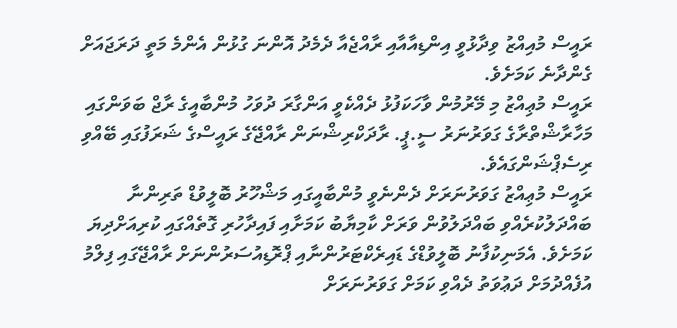ރައީސް މުއިއްޒު ވިދާޅުވީ އިންޑިއާއާއި ރާއްޖެއާ ދެމެދު އޮންނަ ގުޅުން އެންމެ މަތީ ދަރަޖައަށް ގެންދާނެ ކަމަށެވެ.
ރައީސް މުޢިއްޒު މި މޭރުމުން ވާހަކަފުޅު ދެއްކެވީ އަންގާރަ ދުވަހު މުންބާއީގެ ރާޖް ބަވަންގައި މަހާރާޝްތްރާގެ ގަވަރުނަރު ސީ.ޕީ. ރާދަކްރިޝްނަން ރާއްޖޭގެ ރައީސްގެ ޝަރަފުގައި ބޭއްވި ރިސެޕްޝަންގައެވެ.
ރައީސް މުޢިއްޒު ގަވަރުނަރަށް ދެންނެވީ މުންބާއީގައި މަޝްހޫރު ބޮލީވުޑް ތަރިންނާ ބައްދަލުކުރެއްވި ބައްދަލުވުން ވަރަށް ކާމިޔާބު ކަމަށާއި ފައިދާހުރި ގޮތެއްގައި ކުރިއަށްދިޔަ ކަމަށެވެ. އެމަނިކުފާނު ބޮލީވުޑްގެ ޑައިރެކްޓަރުންނާއި ޕްރޮޑިއުސަރުންނަށް ރާއްޖޭގައި ފިލްމު އުފެއްދުމަށް ދަޢުވަތު ދެއްވި ކަމަށް ގަވަރުނަރަށް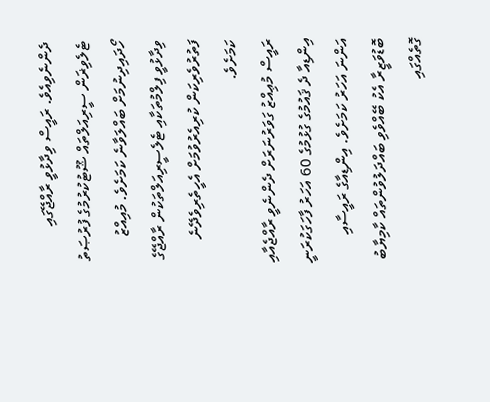ދެންނެވިއެވެ. ރައީސް ވިދާޅުވީ ރާއްޖޭގައި ޓެލެވިޜަން ސީރިއަލްތައް ޝޫޓުކުރުމުގެ ފުރުޞަތު ހޯދައިދިނުމަށް ބައްލަވާނެ ކަމަށެވެ. މުއިއްޒު ވިދާޅުވީ ފިލްމުތަކާއި ޓެލެސީރިއަލްތަކުން ރާއްޖޭގެ ފަތުރުވެރިކަން ކުރިއެރުވުމަށް އެހީތެރިވެދޭނެ ކަމަށެވެ.
ރައީސް މުޢިއްޒު ގަވަރުނަރަށް ދެންނެވީ ރާއްޖެއާއި އިންޑިއާ ދެ ޤައުމުގެ ގުޅުމުގެ 60 އަހަރު ފާހަގަކުރަނީ އަންނަ އަހަރު ކަމަށެވެ. އިންޑިއާގެ ރައީސާއި ބޮޑުވަޒީރާ އެކު ބޭއްވެވި ބައްދަލުވުންތައް ކާމިޔާބު ގޮތެއްގައި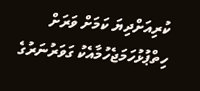ކުރިއަށްދިޔަ ކަމަށް ވަރަށް ހިތްޕުޅުހަމަޖެހުމާއެކު ގަވަރުނަރުގެ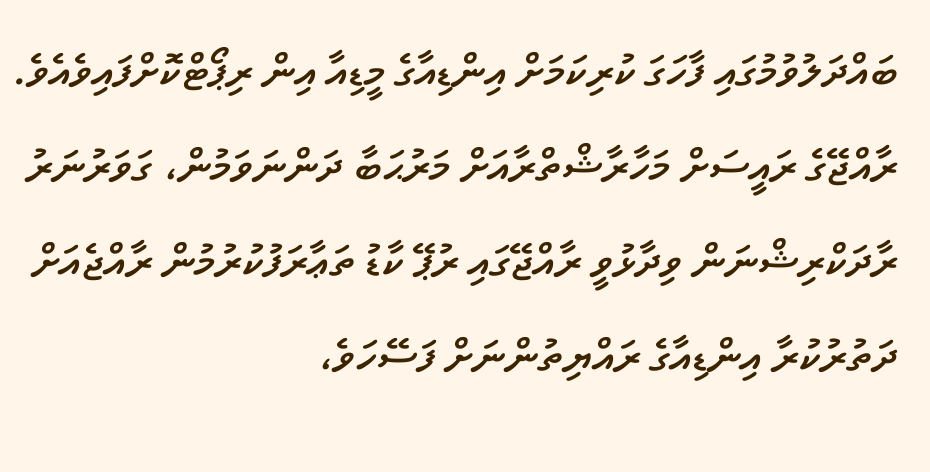ބައްދަލުވުމުގައި ފާހަގަ ކުރިކަމަށް އިންޑިއާގެ މީޑިއާ އިން ރިޕޯޓްކޮށްފައިވެއެވެ.
ރާއްޖޭގެ ރައީސަށް މަހާރާޝްތްރާއަށް މަރުޙަބާ ދަންނަވަމުން، ގަވަރުނަރު ރާދަކްރިޝްނަން ވިދާޅުވީ ރާއްޖޭގައި ރުޕޭ ކާޑު ތަޢާރަފުކުރުމުން ރާއްޖެއަށް ދަތުރުކުރާ އިންޑިއާގެ ރައްޔިތުންނަށް ފަސޭހަވެ،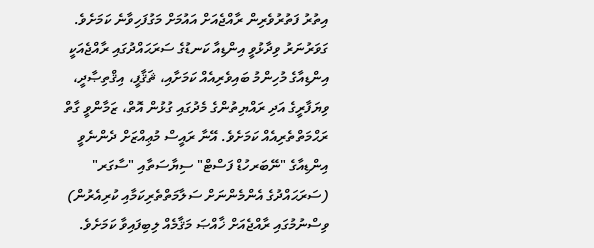އިތުރު ފަތުރުވެރިން ރާއްޖެއަށް އައުމަށް މަގުފަހިވާނެ ކަމަށެވެ.
ގަވަރުނަރު ވިދާޅުވީ އިންޑިއާ ކަނޑުގެ ސަރަޙައްދުގައި ރާއްޖެއަކީ އިންޑިއާގެ މުހިންމު ބައިވެރިއެއް ކަމަށާއި، ޘަޤާފީ، އިޤްތިޞާދީ، ވިޔަފާރީގެ އަދި ރައްޔިތުންގެ މެދުގައި ގުޅުން އޮތް، ޒަމާންވީ ގާތް ރަޙްމަތްތެރިއެއް ކަމަށެވެ. އޭނާ ރައީސް މުޢިއްޒަށް ދެންނެވީ އިންޑިއާގެ "ނޭބަރހުޑް ފަސްޓް" ސިޔާސަތާއި "ސާގަރ" (ސަރަޙައްދުގެ އެންމެންނަށް ސަލާމަތްތެރިކަމާއި ކުރިއެރުން) ވިސްނުމުގައި ރާއްޖެއަށް ޚާއްޞަ މަޤާމެއް ލިބިފައިވާ ކަމަށެވެ.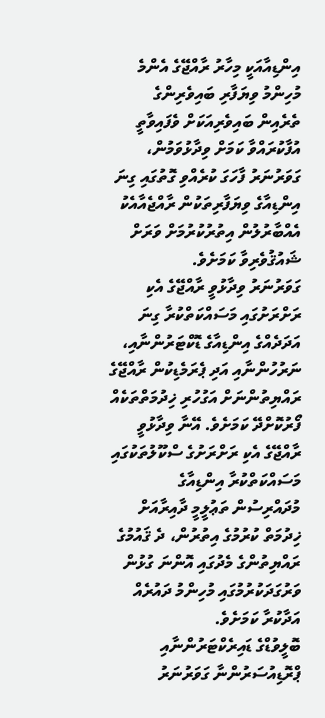އިންޑިއާއަކީ މިހާރު ރާއްޖޭގެ އެންމެ މުހިންމު ވިޔަފާރި ބައިވެރިންގެ ތެރެއިން ބައިވެރިއަކަށް ވެފައިވާތީ އުފާކުރައްވާ ކަމަށް ވިދާޅުވަމުން، ގަވަރުނަރު ފާހަގަ ކުރެއްވި ގޮތުގައި ގިނަ އިންޑިއާގެ ވިޔަފާރިތަކުން ރާއްޖެއާއެކު އެއްބާރުލުން އިތުރުކުރުމަށް ވަރަށް ޝައުޤުވެރިވާ ކަމަށެވެ.
ގަވަރުނަރު ވިދާޅުވީ ރާއްޖޭގެ އެކި ރަށްރަށުގައި މަސައްކަތްކުރާ ގިނަ އަދަދެއްގެ އިންޑިއާގެ ޑޮކްޓަރުންނާއި، ނަރުހުންނާއި އަދި ޕެރަމެޑިކުން ރާއްޖޭގެ ރައްޔިތުންނަށް އަގުހުރި ޚިދުމަތްތަކެއް ފޯރުކޮށްދޭ ކަމަށެވެ. އޭނާ ވިދާޅުވީ ރާއްޖޭގެ އެކި ރަށްރަށުގެ ސްކޫލުތަކުގައި މަސައްކަތްކުރާ އިންޑިއާގެ މުދައްރިސުން ތަޢުލީމީ ދާއިރާއަށް ޚިދުމަތް ކުރުމުގެ އިތުރުން، ދެ ޤައުމުގެ ރައްޔިތުންގެ މެދުގައި އޮންނަ ގުޅުން ވަރުގަދަކުރުމުގައި މުހިންމު ދައުރެއް އަދާކުރާ ކަމަށެވެ.
ބޮލީވުޑްގެ ޑައިރެކްޓަރުންނާއި ޕްރޮޑިއުސަރުންނާ ގަވަރުނަރު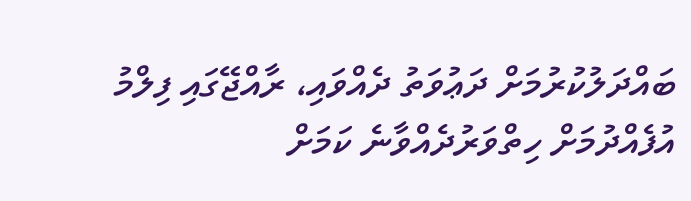ބައްދަލުކުރުމަށް ދަޢުވަތު ދެއްވައި، ރާއްޖޭގައި ފިލްމު އުފެއްދުމަށް ހިތްވަރުދެއްވާނެ ކަމަށް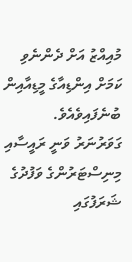މުއިއްޒު އަށް ދެންނެވި ކަމަށް އިންޑިއާގެ މީޑިއާއިން ބުނެފައިވެއެވެ.
ގަވަރުނަރު ވަނީ ރައީސާއި މިނިސްޓަރުންގެ ވަފުދުގެ ޝަރަފުގައި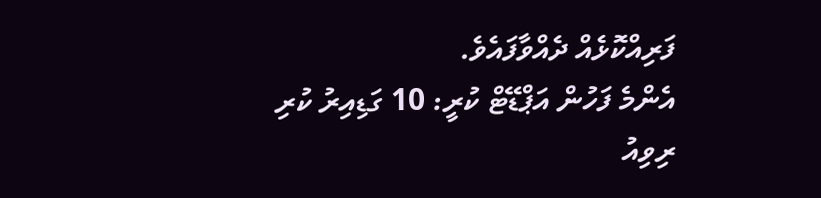ފަރިއްކޮޅެއް ދެއްވާފައެވެ.
އެންމެ ފަހުން އަޕްޑޭޓް ކުރީ: 10 ގަޑިއިރު ކުރި
ރިވިއު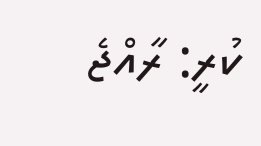ކުރީ: ރާއްޖެ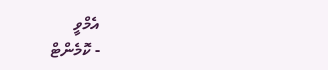އެމްވީ
- ކޮމެންޓް